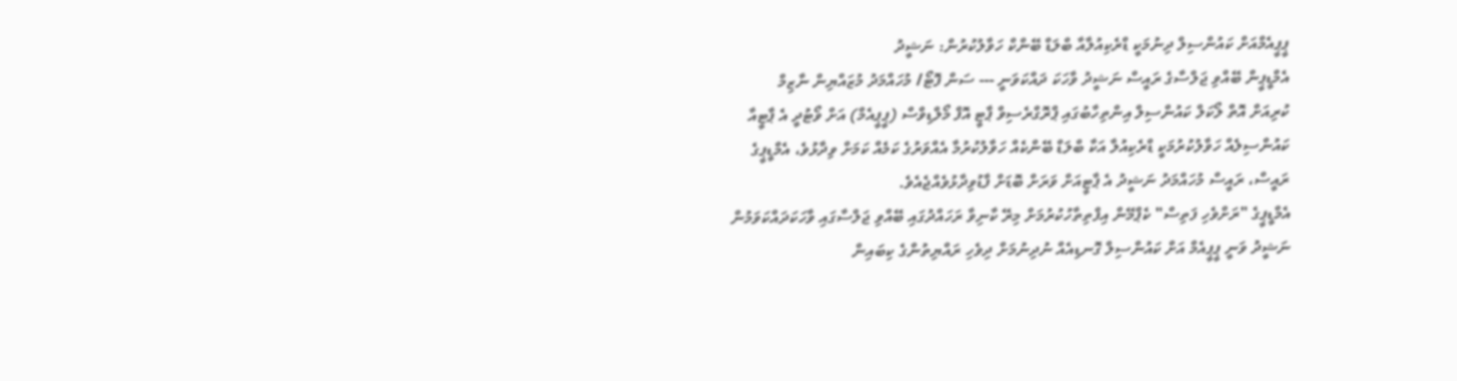ޕީޕީއެމްއަށް ކައުންސިލް ދިނުމަކީ ޑްރެކިއުލާއާ ބްލަޑް ބޭންކް ހަވާލުކުރުން: ނަޝީދު
އެމްޑީޕީން ބޭއްވި ޖަލްސާގެ ރައީސް ނަޝީދު ވާހަކަ ދައްކަވަނީ --- ސަން ފޮޓޯ/ މުހައްމަދު މުޒައްޔިން ނާޒިމް
ކުރިއަށް އޮތް ލޯކަލް ކައުންސިލް އިންތިހާބުގައި ޕްރޮގްރެސިވް ޕާޓީ އޮފް މޯލްޑިވްސް (ޕީޕީއެމް) އަށް ވޯޓުދީ އެ ޕާޓީއާ ކައުންސިލެއް ހަވާލުކުރުމަކީ ޑްރެކިއުލާ އަކާ ބްލަޑް ބޭންކެއް ހަވާލުކުރުމާ އެއްވަރުގެ ކަމެއް ކަމަށް ވިދާޅުވެ، އެމްޑީޕީގެ ރައީސް، ރައީސް މުހައްމަދު ނަޝީދު އެ ޕާޓީއަށް ވަރަށް ބޮޑަށް ފާޑުވިދާޅުވެއްޖެއެވެ.
އެމްޑީޕީގެ "ރަށްވެހި ފަތިސް" ކެޕްމޭން އިފްތިތާހުކުރުމަށް މިރޭ ކާނިވާ ރަހައްދުގައި ބޭއްވި ޖަލްސާގައި ވާހަކަދައްކަވަމުން ނަޝީދު ވަނީ ޕީޕީއެމް އަށް ކައުންސިލް ގޮނޑިއެއް ނުދިނުމަށް ދިވެހި ރައްޔިތުންގެ ކިބައިން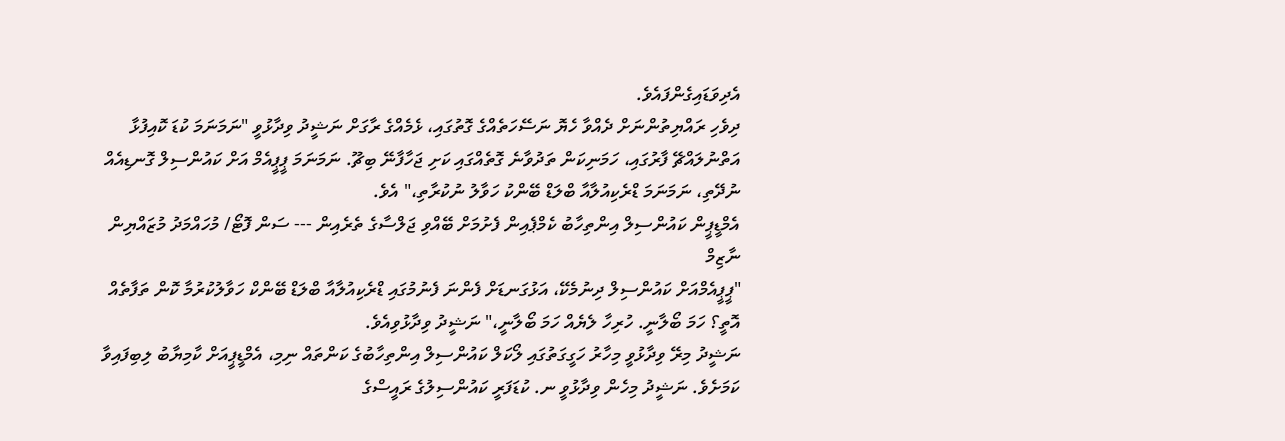އެދިވަޑައިގެންފައެވެ.
ދިވެހި ރައްޔިތުންނަށް ދެއްވާ ހެޔޮ ނަސޭހަތެއްގެ ގޮތުގައި، ޅެމެއްގެ ރާގަށް ނަޝީދު ވިދާޅުވީ "ނަމަނަމަ ކުޑަ ކޮއިފުޅާ އަތްނުލައްޗޭ ފާރުގައި، ހަމަނިކަން ތަދުވާނެ ގޮތެއްގައި ކަށި ޖަހާފާނޭ ބިޗޫ. ނަމަނަމަ ޕީޕީއެމް އަށް ކައުންސިލް ގޮނޑިއެއް ނުދޭތި، ނަމަނަމަ ޑްރެކިއުލާއާ ބްލަޑް ބޭންކު ހަވާލު ނުކުރާތި،" އެވެ.
އެމްޑީޕީން ކައުންސިލް އިންތިހާބު ކެމްޕެއިން ފެށުމަށް ބޭއްވި ޖަލްސާގެ ތެރެއިން --- ސަން ފޮޓޯ/ މުހައްމަދު މުޒައްޔިން ނާޒިމް
"ޕީޕީއެމްއަށް ކައުންސިލް ދިނުމެކޭ، އަޅުގަނޑަށް ފެންނަ ފެނުމުގައި ޑްރެކިއުލާއާ ބްލަޑް ބޭންކް ހަވާލުކުރުމާ ކޮން ތަފާތެއް އޮތީ؟ ހަމަ ބޯލާނީ. ހުރިހާ ލެޔެއް ހަމަ ބޯލާނީ،" ނަޝީދު ވިދާޅުވިއެވެ.
ނަޝީދު މިރޭ ވިދާޅުވީ މިހާރު ހަގީގަތުގައި ލޯކަލް ކައުންސިލް އިންތިހާބުގެ ކަންތައް ނިމި، އެމްޑީޕީއަށް ކާމިޔާބު ލިބިފައިވާ ކަމަށެވެ. ނަޝީދު މިހެން ވިދާޅުވީ ނ. ކުޑަފަރީ ކައުންސިލުގެ ރައީސްގެ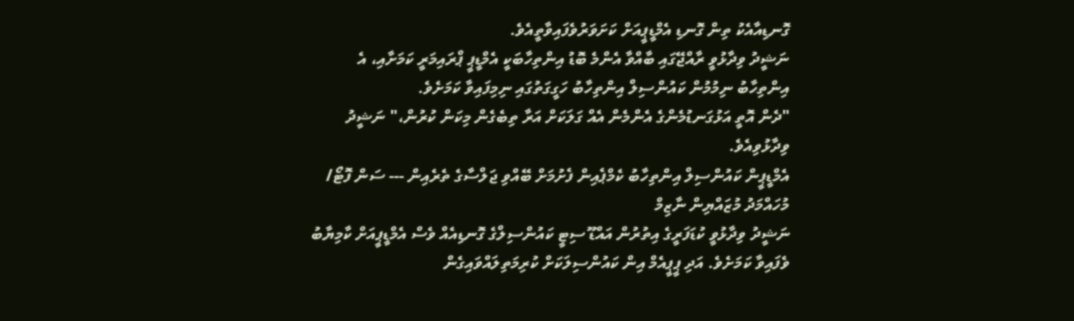ގޮނޑިއާއެކު ތިން ގޮނޑި އެމްޑީޕީއަށް ކަށަވަރުވެފައިވާތީއެވެ.
ނަޝީދު ވިދާޅުވީ ރާއްޖޭގައި ބާއްވާ އެންމެ ބޮޑު އިންތިހާބަކީ އެމްޑީޕީ ޕްރައިމަރީ ކަމަށާއި، އެ އިންތިހާބު ނިމުމުން ކައުންސިލް އިންތިހާބު ހަގީގަތުގައި ނިމިފައިވާ ކަމަށެވެ.
"ދެން އޮތީ އަޅުގަނޑުމެންގެ އެންމެން އެއް ގަލަކަށް އަރާ ތިބެގެން މިކަން ކުރުން،" ނަޝީދު ވިދާޅުވިއެވެ.
އެމްޑީޕީން ކައުންސިލް އިންތިހާބު ކެމްޕެއިން ފެށުމަށް ބޭއްވި ޖަލްސާގެ ތެރެއިން --- ސަން ފޮޓޯ/ މުހައްމަދު މުޒައްޔިން ނާޒިމް
ނަޝީދު ވިދާޅުވީ ކުޑަފަރީގެ އިތުރުން އައްޑޫ ސިޓީ ކައުންސިލްގެ ގޮނޑިއެއް ވެސް އެމްޑީޕީއަށް ކާމިޔާބު ވެފައިވާ ކަމަށެވެ. އަދި ޕީޕީއެމް އިން ކައުންސިލަކަށް ކުރިމަތިލައްވައިގެން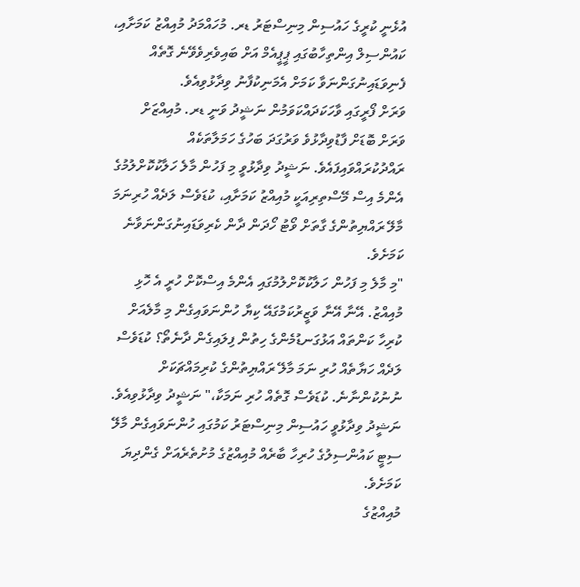އުޅެނީ ކުރީގެ ހައުސިން މިނިސްޓަރު ޑރ. މުހައްމަދު މުއިއްޒު ކަމަށާއި، ކައުންސިލް އިންތިހާބުގައި ޕީޕީއެމް އަށް ބައިވެރިވެވޭނެ ގޮތެއް ފެނިވަޑައިނުގަންނަވާ ކަމަށް އެމަނިކުފާނު ވިދާޅުވިއެވެ.
ވަރަށް ފޯރީގައި ވާހަކަދައްކަވަމުން ނަޝީދު ވަނީ ޑރ. މުއިއްޒަށް ވަރަށް ބޮޑަށް ފާޑުވިދާޅުވެ ވަރުގަދަ ބަހުގެ ހަމަލާތަކެއް ރައްދުކުރައްވައިފައެވެ. ނަޝީދު ވިދާޅުވީ މި ފަހުން މާލެ ހަލާކުކޮށްލުމުގެ އެންމެ އިސް މޭސްތިރިއަކީ މުއިއްޒު ކަމަށާއި، ކުޑަވެސް ލަދެއް ހުރިނަމަ މާލޭ ރައްޔިތުންގެ ގާތަށް ވޯޓު ހޯދަން ދާން ކެރިވަޑައިނުގަންނަވާނެ ކަމަށެވެ.
"މި މާލެ މި ފަހުން ހަލާކުކޮށްލުމުގައި އެންމެ އިސްކޮށް ހުރީ އެ ހޮޅި މުއިއްޒު. އޭނާ އޭނާ ވަޒީރުކަމުގައޭ ކިޔާ ހުންނަވައިގެން މި މާލެއަށް ކުރިހާ ކަންތައް އަޅުގަނޑުމެންގެ ހިތުން ފިލައިގެން ދާނެތޯ؟ ކުޑަވެސް ލަދެއް ހަޔާތެއް ހުރި ނަމަ މާލޭ ރައްޔިތުންގެ ކުރިމައްޗަކަށް ނުނުކުންނާނެ. ކުޑަވެސް ގޮތެއް ހުރި ނަމަކާ،" ނަޝީދު ވިދާޅުވިއެވެ.
ނަޝީދު ވިދާޅުވީ ހައުސިން މިނިސްޓަރު ކަމުގައި ހުންނަވައިގެން މާލޭ ސިޓީ ކައުންސިލުގެ ހުރިހާ ބާރެއް މުއިއްޒުގެ މުށުތެރެއަށް ގެންދިޔަ ކަމަށެވެ.
މުއިއްޒުގެ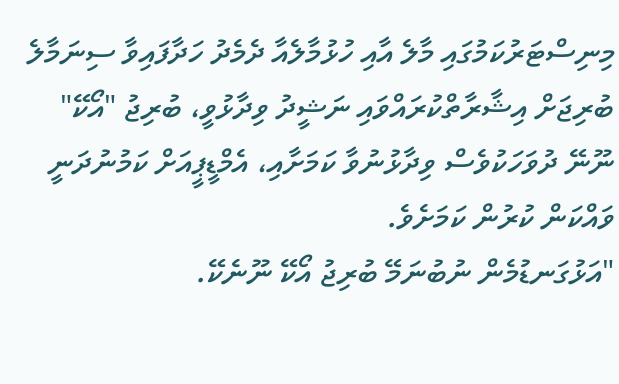މިނިސްޓަރުކަމުގައި މާލެ އާއި ހުޅުމާލެއާ ދެމެދު ހަދާފައިވާ ސިނަމާލެ ބުރިޖަށް އިޝާރާތްކުރައްވައި ނަޝީދު ވިދާޅުވީ، ބުރިޖު "އޯކޭ" ނޫނޭ ދުވަހަކުވެސް ވިދާޅުނުވާ ކަމަށާއި، އެމްޑީޕީއަށް ކަމުނުދަނީ ވައްކަން ކުރުން ކަމަށެވެ.
"އަޅުގަނޑުމެން ނުބުނަމޭ ބުރިޖު އޯކޭ ނޫނެކޭ.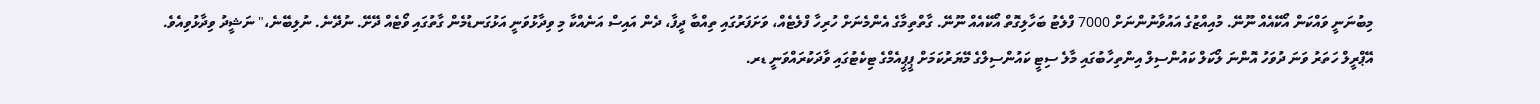މިބުނަނީ ވައްކަން އޯކޭއެއް ނޫނޭ. މުއިއްޒުގެ އައުވާނުންނަށް 7000 ފްލެޓު ބަހާލިގޮތް އޯކޭއެއް ނޫނޭ. ގާތްތިމާގެ އެންމެނަށް ހުރިހާ ފްލެޓެއް، ވަށަފަރުގައި ތިއްބާ ދީފާ، ދެން އައިސް އަނެއްކާ މި ވިދާޅުވަނީ އަޅުގަނޑުމެން ގާތުގައި ވޯޓެއް ދޭށޭ. ނުދޭނެ. ނުލިބޭނެ،" ނަޝީދު ވިދާޅުވިއެވެ.
އޭޕްރީލް ހަތަރު ވަނަ ދުވަހު އޮންނަ ލޯކަލް ކައުންސިލް އިންތިހާބުގައި މާލެ ސިޓީ ކައުންސިލްގެ މޭޔަރުކަމަށް ޕީޕީއެމްގެ ޓިކެޓުގައި ވާދަކުރައްވަނީ ޑރ.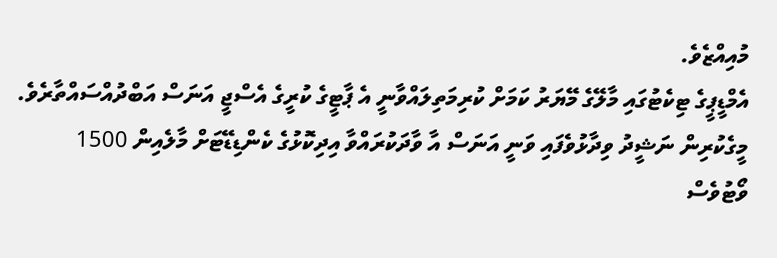މުއިއްޒެވެ.
އެމްޑީޕީގެ ޓިކެޓުގައި މާލޭގެ މޭޔަރު ކަމަށް ކުރިމަތިލައްވާނީ އެ ޕާޓީގެ ކުރީގެ އެސްޖީ އަނަސް އަބްދުއްސައްތާރެވެ.
މީގެކުރިން ނަޝީދު ވިދާޅުވެފައި ވަނީ އަނަސް އާ ވާދަކުރައްވާ އިދިކޮޅުގެ ކެންޑިޑޭޓަށް މާލެއިން 1500 ވޯޓުވެސް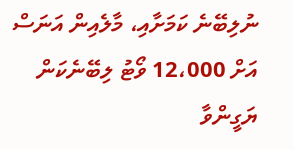ނުލިބޭނެ ކަމަށާއި، މާލެއިން އަނަސް އަށް 12،000 ވޯޓު ލިބޭނެކަން ޔަގީންވާ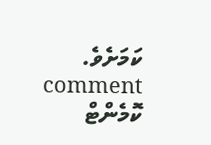ކަމަށެވެ.
comment ކޮމެންޓް